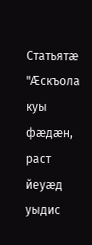Статьятæ
"Æскъола куы фæдæн, раст йеуæд уыдис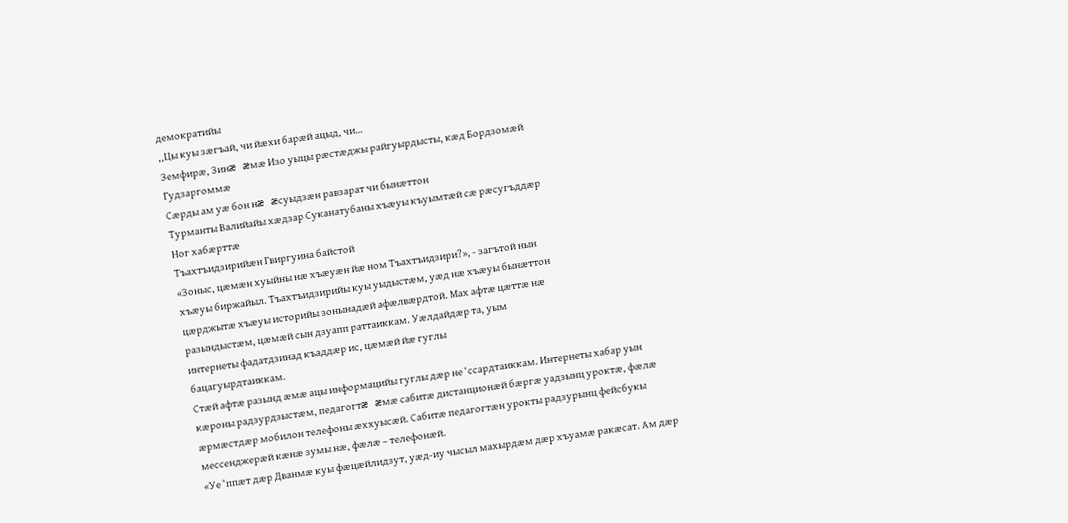демократийы
,,Цы куы зæгъай, чи йæхи барæй ацыд, чи…
Земфирæ, Зинæ æмæ Изо уыцы рæстæджы райгуырдысты, кæд Бордзомæй
Гудзаргоммæ
Сæрды ам уæ бон нæ æсуыдзæн равзарат чи бынæттон
Турманты Валийайы хæдзар Суканатубаны хъæуы къуымтæй сæ рæсугъддæр
Ног хабæрттæ
Тъахтъидзирийæн Гвиргуина байстой
«Зоныс, цæмæн хуыйны нæ хъæуæн йæ ном Тъахтъидзири?», - загътой нын
хъæуы биржайыл. Тъахтъидзирийы куы уыдыстæм, уæд нæ хъæуы бынæттон
цæрджытæ хъæуы историйы зонынадæй афæлвæрдтой. Мах афтæ цæттæ нæ
разындыстæм, цæмæй сын дзуапп раттаиккам. Уæлдайдæр та, уым
интернеты фадатдзинад къаддæр ис, цæмæй йæ гуглы
бацагуырдтаиккам.
Стæй афтæ разынд æмæ ацы информацийы гуглы дæр не ‘ссардтаиккам. Интернеты хабар уын кæроны радзурдзыстæм, педагогтæ æмæ сабитæ дистанционæй бæргæ уадзынц уроктæ, фæлæ æрмæстдæр мобилон телефоны æххуысæй. Сабитæ педагогтæн урокты радзурынц фейсбукы мессенджерæй кæнæ зумы нæ, фæлæ – телефонæй.
«Уе ‘ппæт дæр Дванмæ куы фæцæйлидзут, уæд-иу чысыл махырдæм дæр хъуамæ ракæсат. Ам дæр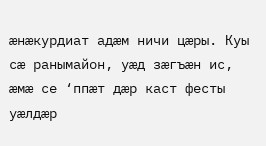æнæкурдиат адæм ничи цæры. Куы сæ ранымайон, уæд зæгъæн ис, æмæ се ‘ппæт дæр каст фесты уæлдæр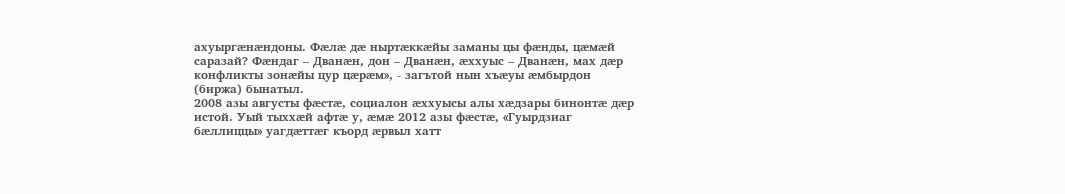ахуыргæнæндоны. Фæлæ дæ ныртæккæйы заманы цы фæнды, цæмæй саразай? Фæндаг – Дванæн, дон – Дванæн, æххуыс – Дванæн, мах дæр конфликты зонæйы цур цæрæм», - загътой нын хъæуы æмбырдон (биржа) бынатыл.
2008 азы августы фæстæ, социалон æххуысы алы хæдзары бинонтæ дæр истой. Уый тыххæй афтæ у, æмæ 2012 азы фæстæ, «Гуырдзиаг бæллиццы» уагдæттæг къорд æрвыл хатт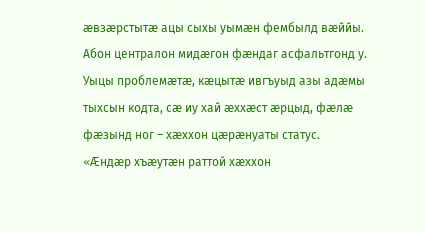æвзæрстытæ ацы сыхы уымæн фембылд вæййы.
Абон централон мидæгон фæндаг асфальтгонд у. Уыцы проблемæтæ, кæцытæ ивгъуыд азы адæмы тыхсын кодта, сæ иу хай æххæст æрцыд, фæлæ фæзынд ног – хæххон цæрæнуаты статус.
«Æндæр хъæутæн раттой хæххон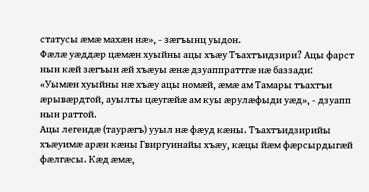статусы æмæ махæн нæ», - зæгъынц уыдон.
Фæлæ уæддæр цæмæн хуыйны ацы хъæу Тъахтъидзири? Ацы фарст нын кæй зæгъын æй хъæуы æнæ дзуаппраттгæ нæ баззади:
«Уымæн хуыйны нæ хъæу ацы номæй, æмæ ам Тамары тъахтъи æрывæрдтой, ауылты цæугæйæ ам куы æрулæфыди уæд», - дзуапп нын раттой.
Ацы легендæ (таурæгъ) ууыл нæ фæуд кæны. Тъахтъидзирийы хъæуимæ арæн кæны Гвиргуинайы хъæу, кæцы йæм фæрсырдыгæй фæлгæсы. Кæд æмæ,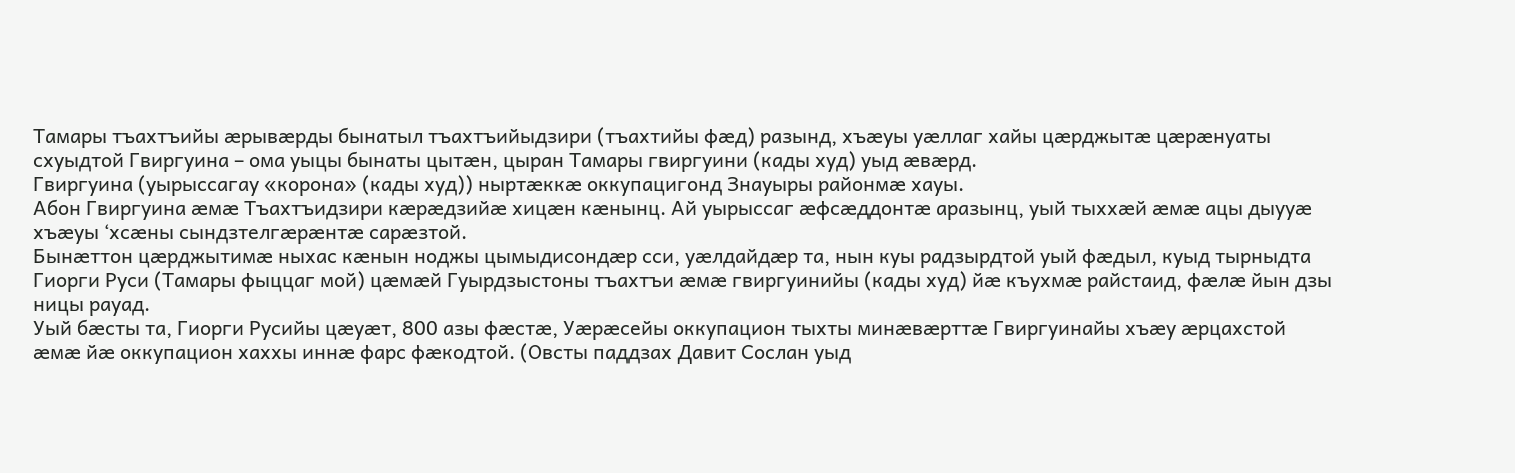Тамары тъахтъийы æрывæрды бынатыл тъахтъийыдзири (тъахтийы фæд) разынд, хъæуы уæллаг хайы цæрджытæ цæрæнуаты схуыдтой Гвиргуина – ома уыцы бынаты цытæн, цыран Тамары гвиргуини (кады худ) уыд æвæрд.
Гвиргуина (уырыссагау «корона» (кады худ)) ныртæккæ оккупацигонд Знауыры районмæ хауы.
Абон Гвиргуина æмæ Тъахтъидзири кæрæдзийæ хицæн кæнынц. Ай уырыссаг æфсæддонтæ аразынц, уый тыххæй æмæ ацы дыууæ хъæуы ‘хсæны сындзтелгæрæнтæ сарæзтой.
Бынæттон цæрджытимæ ныхас кæнын ноджы цымыдисондæр сси, уæлдайдæр та, нын куы радзырдтой уый фæдыл, куыд тырныдта Гиорги Руси (Тамары фыццаг мой) цæмæй Гуырдзыстоны тъахтъи æмæ гвиргуинийы (кады худ) йæ къухмæ райстаид, фæлæ йын дзы ницы рауад.
Уый бæсты та, Гиорги Русийы цæуæт, 800 азы фæстæ, Уæрæсейы оккупацион тыхты минæвæрттæ Гвиргуинайы хъæу æрцахстой æмæ йæ оккупацион хаххы иннæ фарс фæкодтой. (Овсты паддзах Давит Сослан уыд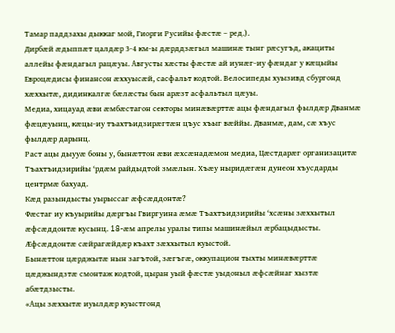Тамар паддзахы дыккаг мой, Гиорги Русийы фæстæ – ред.).
Дирбæй æдыппæт цалдæр 3-4 км-ы дæрддзæгыл машинæ тынг рæсугъд, акациты аллейы фæндагыл рацæуы. Августы хæсты фæстæ ай иунæг-иу фæндаг у кæцыйы Евроцæдисы финансон æххуысæй, сасфальт кодтой. Велосипеды хуызивд сбургонд хæххытæ, дидинкалгæ бæлæсты бын арæзт асфальтыл цæуы.
Медиа, хицауад æви æмбæстагон секторы минæвæрттæ ацы фæндагыл фылдæр Дванмæ фæцæуынц, кæцы-иу тъахтъидзирæгтæн цъус хъыг вæййы. Дванмæ, дам, сæ хъус фылдæр дарынц.
Раст ацы дыууæ боны у, бынæттон æви æхсæнадæмон медиа, Цæстдарæг организацитæ Тъахтъидзирийы ‘рдæм райдыдтой змæлын. Хъæу ныридæгæн дунеон хъусдарды центрмæ бахуад.
Кæд разындысты уырыссаг æфсæддонтæ?
Фæстаг иу къуырийы дæргъы Гвиргуина æмæ Тъахтъидзирийы ‘хсæны зæххытыл æфсæддонтæ кусынц. 18-æм апрелы уралы типы машинæйыл æрбацыдысты. Æфсæддонтæ сæйрагæйдæр къахт зæххытыл куыстой.
Бынæттон цæрджытæ нын загътой, зæгъгæ, оккупацион тыхты минæвæрттæ цæджындзтæ смонтаж кодтой, цыран уый фæстæ уыдоныл æфсæйнаг хызтæ абæтдзысты.
«Ацы зæххытæ иуылдæр куыстгонд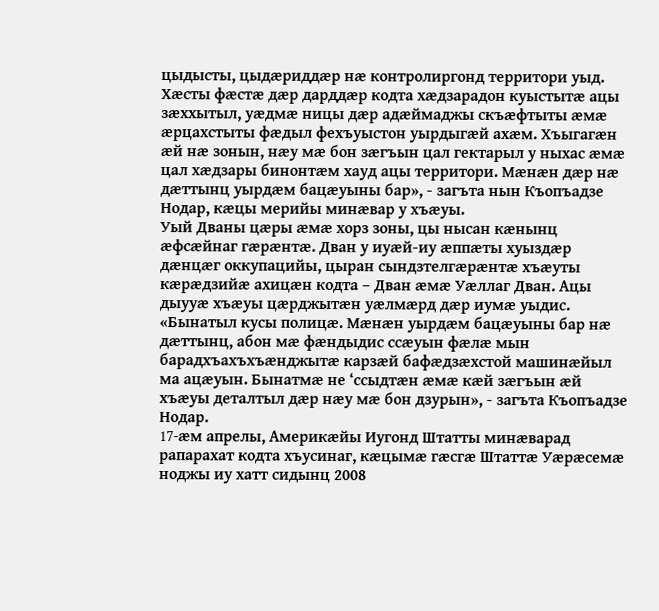цыдысты, цыдæриддæр нæ контролиргонд территори уыд. Хæсты фæстæ дæр дарддæр кодта хæдзарадон куыстытæ ацы зæххытыл, уæдмæ ницы дæр адæймаджы скъæфтыты æмæ æрцахстыты фæдыл фехъуыстон уырдыгæй ахæм. Хъыгагæн æй нæ зонын, нæу мæ бон зæгъын цал гектарыл у ныхас æмæ цал хæдзары бинонтæм хауд ацы территори. Мæнæн дæр нæ дæттынц уырдæм бацæуыны бар», - загъта нын Къопъадзе Нодар, кæцы мерийы минæвар у хъæуы.
Уый Дваны цæры æмæ хорз зоны, цы нысан кæнынц æфсæйнаг гæрæнтæ. Дван у иуæй-иу æппæты хуыздæр дæнцæг оккупацийы, цыран сындзтелгæрæнтæ хъæуты кæрæдзийæ ахицæн кодта – Дван æмæ Уæллаг Дван. Ацы дыууæ хъæуы цæрджытæн уæлмæрд дæр иумæ уыдис.
«Бынатыл кусы полицæ. Мæнæн уырдæм бацæуыны бар нæ дæттынц, абон мæ фæндыдис ссæуын фæлæ мын барадхъахъхъæнджытæ карзæй бафæдзæхстой машинæйыл ма ацæуын. Бынатмæ не ‘ссыдтæн æмæ кæй зæгъын æй хъæуы деталтыл дæр нæу мæ бон дзурын», - загъта Къопъадзе Нодар.
17-æм апрелы, Америкæйы Иугонд Штатты минæварад рапарахат кодта хъусинаг, кæцымæ гæсгæ Штаттæ Уæрæсемæ ноджы иу хатт сидынц 2008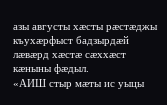азы августы хæсты рæстæджы къухæрфыст бадзырдæй лæвæрд хæстæ сæххæст кæныны фæдыл.
«АИШ стыр мæты ис уыцы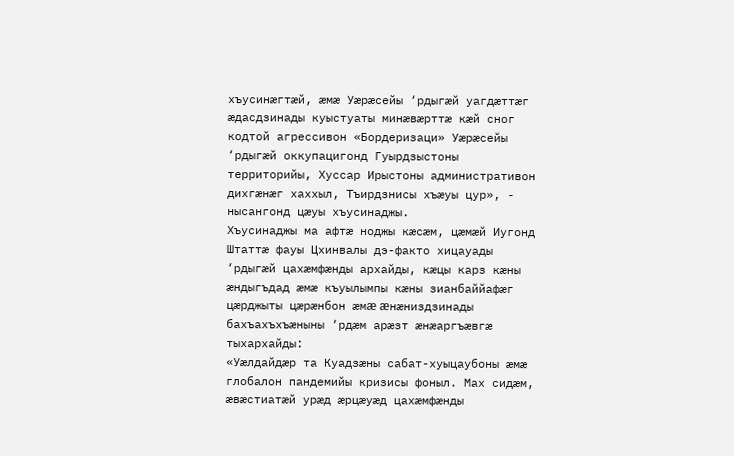хъусинæгтæй, æмæ Уæрæсейы ‘рдыгæй уагдæттæг æдасдзинады куыстуаты минæвæрттæ кæй сног кодтой агрессивон «Бордеризаци» Уæрæсейы ‘рдыгæй оккупацигонд Гуырдзыстоны территорийы, Хуссар Ирыстоны административон дихгæнæг хаххыл, Тъирдзнисы хъæуы цур», - нысангонд цæуы хъусинаджы.
Хъусинаджы ма афтæ ноджы кæсæм, цæмæй Иугонд Штаттæ фауы Цхинвалы дэ-факто хицауады ‘рдыгæй цахæмфæнды архайды, кæцы карз кæны æндыгъдад æмæ къуылымпы кæны зианбаййафæг цæрджыты цæрæнбон æмæ æнæниздзинады бахъахъхъæныны ‘рдæм арæзт æнæаргъæвгæ тыхархайды:
«Уæлдайдæр та Куадзæны сабат-хуыцаубоны æмæ глобалон пандемийы кризисы фоныл. Мах сидæм, æвæстиатæй урæд æрцæуæд цахæмфæнды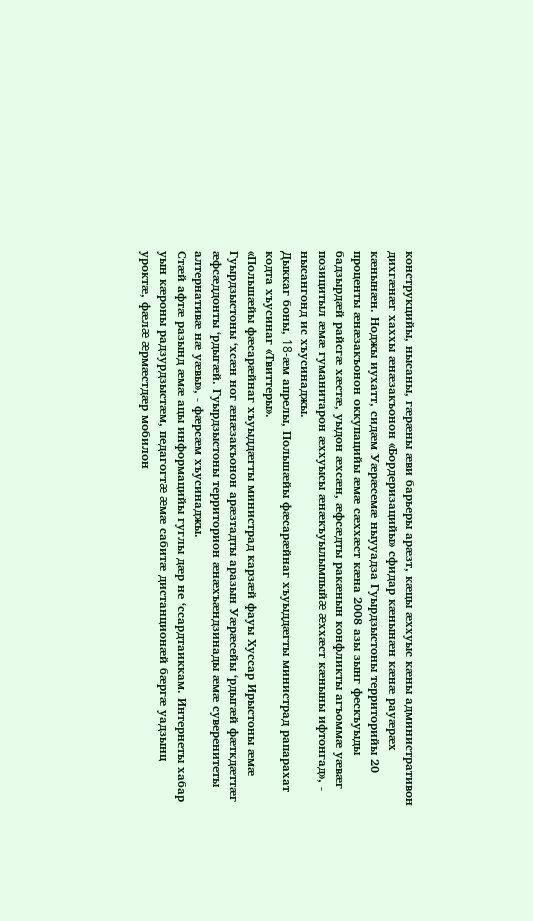конструкцийы, нысаны, гæрæны æви барьеры арæзт, кæцы æххуыс кæны административон дихгæнæг хаххы æнæзакъонон «Бордеризацийы» сфидар кæнынæн кæнæ рауæрæх кæнынæн. Ноджы иухатт, сидæм Уæрæсемæ ныууадза Гуырдзыстоны территорийы 20 проценты æнæзакъонон оккупацийы æмæ сæххæст кæна 2008 азы зынг фескъуыды бадзырдæй райсгæ хæстæ, уыдон æхсæн, æфсæдты ракæнын конфликты агъоммæ уæвæг позицитыл æмæ гуманитарон æххуысы æнæкъуылымпыйæ æххæст кæныны ифтонгад», - нысангонд ис хъусинаджы.
Дыккаг боны, 18-æм апрелы, Польшæйы фæсарæйнаг хъуыддæгты министрад рапарахат кодта хъусинаг «Твиттеры».
«Польшæйы фæсарæйнаг хъуыддæгты министрад карзæй фауы Хуссар Ирыстоны æмæ Гуырдзыстоны ‘хсæн ног æнæзакъонон арæзтадты аразын Уæрæсейы ‘рдыгæй фæткдæттæг æфсæддонты ‘рдыгæй. Гуырдзыстоны территорион æнæхъæндзинады æмæ суверенитеты алтернативæ нæ уæвы», - фæрсæм хъусинаджы.
Стæй афтæ разынд æмæ ацы информацийы гуглы дæр не ‘ссардтаиккам. Интернеты хабар уын кæроны радзурдзыстæм, педагогтæ æмæ сабитæ дистанционæй бæргæ уадзынц уроктæ, фæлæ æрмæстдæр мобилон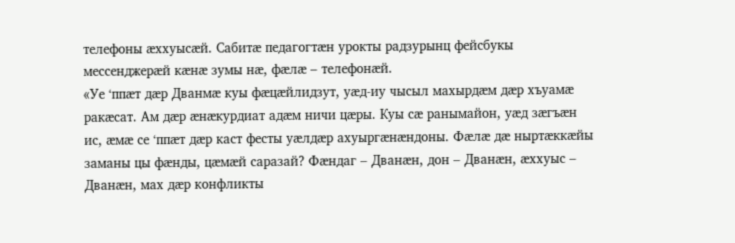телефоны æххуысæй. Сабитæ педагогтæн урокты радзурынц фейсбукы мессенджерæй кæнæ зумы нæ, фæлæ – телефонæй.
«Уе ‘ппæт дæр Дванмæ куы фæцæйлидзут, уæд-иу чысыл махырдæм дæр хъуамæ ракæсат. Ам дæр æнæкурдиат адæм ничи цæры. Куы сæ ранымайон, уæд зæгъæн ис, æмæ се ‘ппæт дæр каст фесты уæлдæр ахуыргæнæндоны. Фæлæ дæ ныртæккæйы заманы цы фæнды, цæмæй саразай? Фæндаг – Дванæн, дон – Дванæн, æххуыс – Дванæн, мах дæр конфликты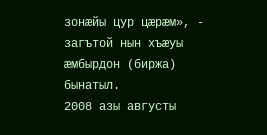зонæйы цур цæрæм», - загътой нын хъæуы æмбырдон (биржа) бынатыл.
2008 азы августы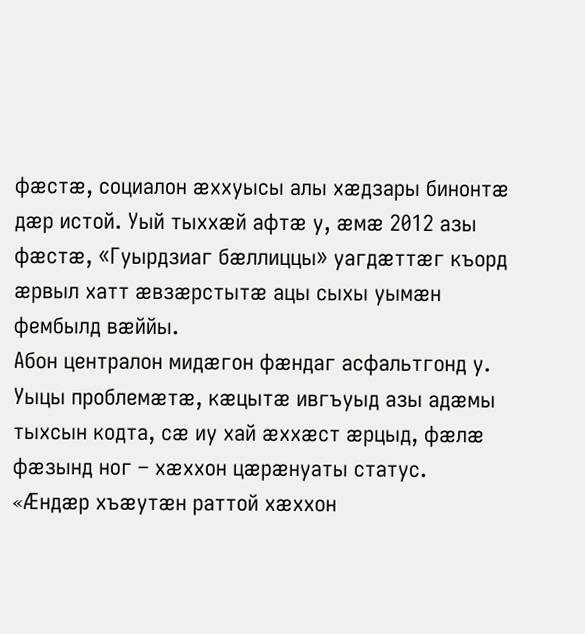фæстæ, социалон æххуысы алы хæдзары бинонтæ дæр истой. Уый тыххæй афтæ у, æмæ 2012 азы фæстæ, «Гуырдзиаг бæллиццы» уагдæттæг къорд æрвыл хатт æвзæрстытæ ацы сыхы уымæн фембылд вæййы.
Абон централон мидæгон фæндаг асфальтгонд у. Уыцы проблемæтæ, кæцытæ ивгъуыд азы адæмы тыхсын кодта, сæ иу хай æххæст æрцыд, фæлæ фæзынд ног – хæххон цæрæнуаты статус.
«Æндæр хъæутæн раттой хæххон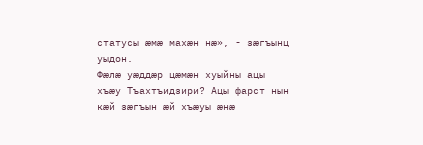статусы æмæ махæн нæ», - зæгъынц уыдон.
Фæлæ уæддæр цæмæн хуыйны ацы хъæу Тъахтъидзири? Ацы фарст нын кæй зæгъын æй хъæуы æнæ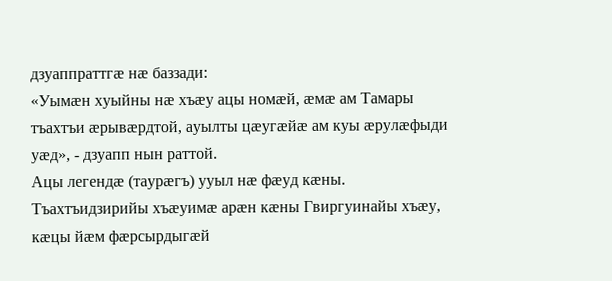дзуаппраттгæ нæ баззади:
«Уымæн хуыйны нæ хъæу ацы номæй, æмæ ам Тамары тъахтъи æрывæрдтой, ауылты цæугæйæ ам куы æрулæфыди уæд», - дзуапп нын раттой.
Ацы легендæ (таурæгъ) ууыл нæ фæуд кæны. Тъахтъидзирийы хъæуимæ арæн кæны Гвиргуинайы хъæу, кæцы йæм фæрсырдыгæй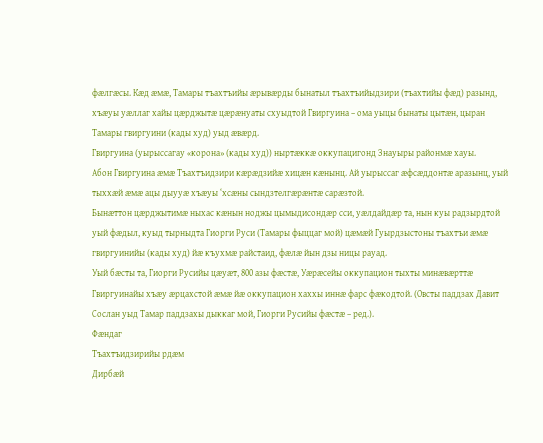фæлгæсы. Кæд æмæ, Тамары тъахтъийы æрывæрды бынатыл тъахтъийыдзири (тъахтийы фæд) разынд, хъæуы уæллаг хайы цæрджытæ цæрæнуаты схуыдтой Гвиргуина – ома уыцы бынаты цытæн, цыран Тамары гвиргуини (кады худ) уыд æвæрд.
Гвиргуина (уырыссагау «корона» (кады худ)) ныртæккæ оккупацигонд Знауыры районмæ хауы.
Абон Гвиргуина æмæ Тъахтъидзири кæрæдзийæ хицæн кæнынц. Ай уырыссаг æфсæддонтæ аразынц, уый тыххæй æмæ ацы дыууæ хъæуы ‘хсæны сындзтелгæрæнтæ сарæзтой.
Бынæттон цæрджытимæ ныхас кæнын ноджы цымыдисондæр сси, уæлдайдæр та, нын куы радзырдтой уый фæдыл, куыд тырныдта Гиорги Руси (Тамары фыццаг мой) цæмæй Гуырдзыстоны тъахтъи æмæ гвиргуинийы (кады худ) йæ къухмæ райстаид, фæлæ йын дзы ницы рауад.
Уый бæсты та, Гиорги Русийы цæуæт, 800 азы фæстæ, Уæрæсейы оккупацион тыхты минæвæрттæ Гвиргуинайы хъæу æрцахстой æмæ йæ оккупацион хаххы иннæ фарс фæкодтой. (Овсты паддзах Давит Сослан уыд Тамар паддзахы дыккаг мой, Гиорги Русийы фæстæ – ред.).
Фæндаг
Тъахтъидзирийы рдæм
Дирбæй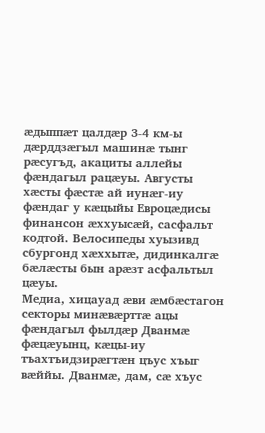æдыппæт цалдæр 3-4 км-ы дæрддзæгыл машинæ тынг рæсугъд, акациты аллейы фæндагыл рацæуы. Августы хæсты фæстæ ай иунæг-иу фæндаг у кæцыйы Евроцæдисы финансон æххуысæй, сасфальт кодтой. Велосипеды хуызивд сбургонд хæххытæ, дидинкалгæ бæлæсты бын арæзт асфальтыл цæуы.
Медиа, хицауад æви æмбæстагон секторы минæвæрттæ ацы фæндагыл фылдæр Дванмæ фæцæуынц, кæцы-иу тъахтъидзирæгтæн цъус хъыг вæййы. Дванмæ, дам, сæ хъус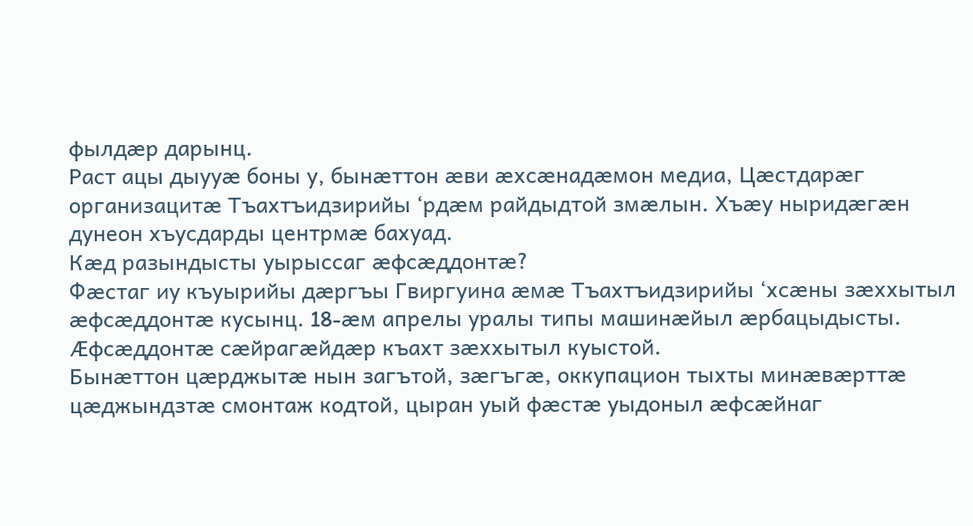фылдæр дарынц.
Раст ацы дыууæ боны у, бынæттон æви æхсæнадæмон медиа, Цæстдарæг организацитæ Тъахтъидзирийы ‘рдæм райдыдтой змæлын. Хъæу ныридæгæн дунеон хъусдарды центрмæ бахуад.
Кæд разындысты уырыссаг æфсæддонтæ?
Фæстаг иу къуырийы дæргъы Гвиргуина æмæ Тъахтъидзирийы ‘хсæны зæххытыл æфсæддонтæ кусынц. 18-æм апрелы уралы типы машинæйыл æрбацыдысты. Æфсæддонтæ сæйрагæйдæр къахт зæххытыл куыстой.
Бынæттон цæрджытæ нын загътой, зæгъгæ, оккупацион тыхты минæвæрттæ цæджындзтæ смонтаж кодтой, цыран уый фæстæ уыдоныл æфсæйнаг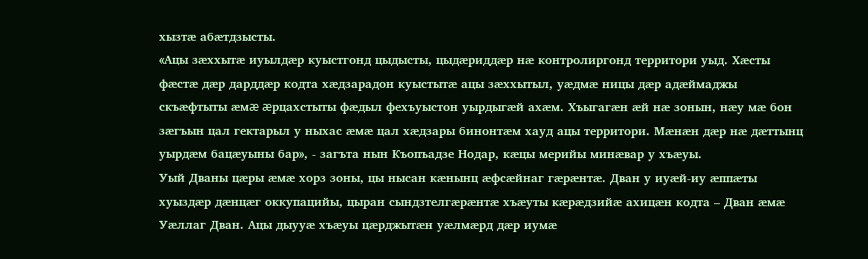хызтæ абæтдзысты.
«Ацы зæххытæ иуылдæр куыстгонд цыдысты, цыдæриддæр нæ контролиргонд территори уыд. Хæсты фæстæ дæр дарддæр кодта хæдзарадон куыстытæ ацы зæххытыл, уæдмæ ницы дæр адæймаджы скъæфтыты æмæ æрцахстыты фæдыл фехъуыстон уырдыгæй ахæм. Хъыгагæн æй нæ зонын, нæу мæ бон зæгъын цал гектарыл у ныхас æмæ цал хæдзары бинонтæм хауд ацы территори. Мæнæн дæр нæ дæттынц уырдæм бацæуыны бар», - загъта нын Къопъадзе Нодар, кæцы мерийы минæвар у хъæуы.
Уый Дваны цæры æмæ хорз зоны, цы нысан кæнынц æфсæйнаг гæрæнтæ. Дван у иуæй-иу æппæты хуыздæр дæнцæг оккупацийы, цыран сындзтелгæрæнтæ хъæуты кæрæдзийæ ахицæн кодта – Дван æмæ Уæллаг Дван. Ацы дыууæ хъæуы цæрджытæн уæлмæрд дæр иумæ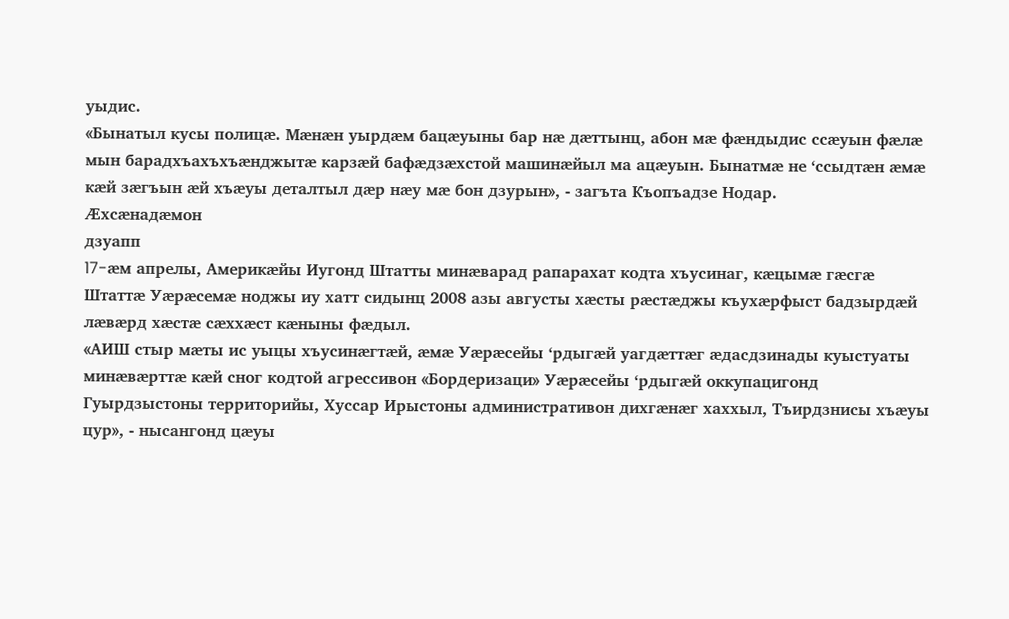уыдис.
«Бынатыл кусы полицæ. Мæнæн уырдæм бацæуыны бар нæ дæттынц, абон мæ фæндыдис ссæуын фæлæ мын барадхъахъхъæнджытæ карзæй бафæдзæхстой машинæйыл ма ацæуын. Бынатмæ не ‘ссыдтæн æмæ кæй зæгъын æй хъæуы деталтыл дæр нæу мæ бон дзурын», - загъта Къопъадзе Нодар.
Æхсæнадæмон
дзуапп
17-æм апрелы, Америкæйы Иугонд Штатты минæварад рапарахат кодта хъусинаг, кæцымæ гæсгæ Штаттæ Уæрæсемæ ноджы иу хатт сидынц 2008 азы августы хæсты рæстæджы къухæрфыст бадзырдæй лæвæрд хæстæ сæххæст кæныны фæдыл.
«АИШ стыр мæты ис уыцы хъусинæгтæй, æмæ Уæрæсейы ‘рдыгæй уагдæттæг æдасдзинады куыстуаты минæвæрттæ кæй сног кодтой агрессивон «Бордеризаци» Уæрæсейы ‘рдыгæй оккупацигонд Гуырдзыстоны территорийы, Хуссар Ирыстоны административон дихгæнæг хаххыл, Тъирдзнисы хъæуы цур», - нысангонд цæуы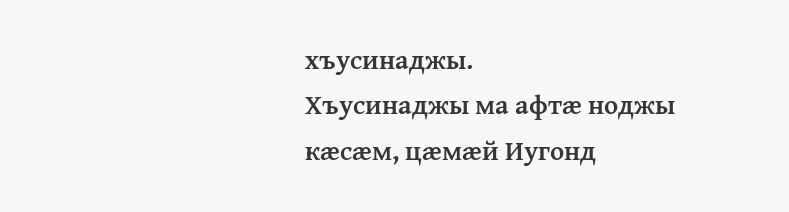хъусинаджы.
Хъусинаджы ма афтæ ноджы кæсæм, цæмæй Иугонд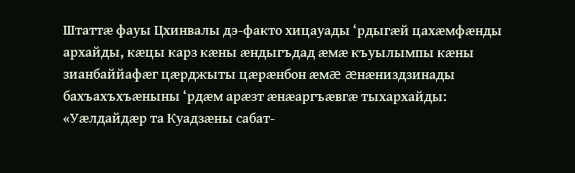Штаттæ фауы Цхинвалы дэ-факто хицауады ‘рдыгæй цахæмфæнды архайды, кæцы карз кæны æндыгъдад æмæ къуылымпы кæны зианбаййафæг цæрджыты цæрæнбон æмæ æнæниздзинады бахъахъхъæныны ‘рдæм арæзт æнæаргъæвгæ тыхархайды:
«Уæлдайдæр та Куадзæны сабат-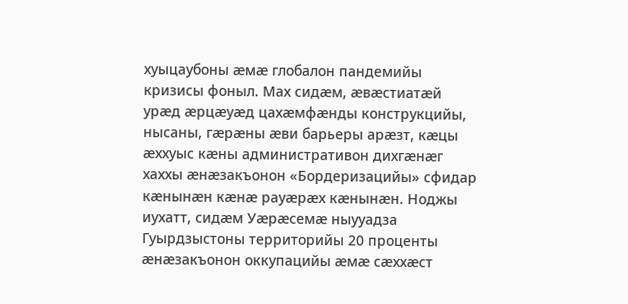хуыцаубоны æмæ глобалон пандемийы кризисы фоныл. Мах сидæм, æвæстиатæй урæд æрцæуæд цахæмфæнды конструкцийы, нысаны, гæрæны æви барьеры арæзт, кæцы æххуыс кæны административон дихгæнæг хаххы æнæзакъонон «Бордеризацийы» сфидар кæнынæн кæнæ рауæрæх кæнынæн. Ноджы иухатт, сидæм Уæрæсемæ ныууадза Гуырдзыстоны территорийы 20 проценты æнæзакъонон оккупацийы æмæ сæххæст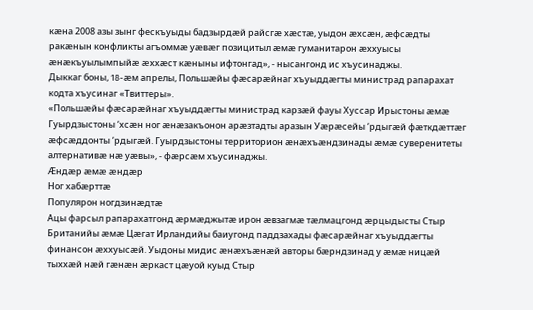кæна 2008 азы зынг фескъуыды бадзырдæй райсгæ хæстæ, уыдон æхсæн, æфсæдты ракæнын конфликты агъоммæ уæвæг позицитыл æмæ гуманитарон æххуысы æнæкъуылымпыйæ æххæст кæныны ифтонгад», - нысангонд ис хъусинаджы.
Дыккаг боны, 18-æм апрелы, Польшæйы фæсарæйнаг хъуыддæгты министрад рапарахат кодта хъусинаг «Твиттеры».
«Польшæйы фæсарæйнаг хъуыддæгты министрад карзæй фауы Хуссар Ирыстоны æмæ Гуырдзыстоны ‘хсæн ног æнæзакъонон арæзтадты аразын Уæрæсейы ‘рдыгæй фæткдæттæг æфсæддонты ‘рдыгæй. Гуырдзыстоны территорион æнæхъæндзинады æмæ суверенитеты алтернативæ нæ уæвы», - фæрсæм хъусинаджы.
Æндæр æмæ æндæр
Ног хабæрттæ
Популярон ногдзинæдтæ
Ацы фарсыл рапарахатгонд æрмæджытæ ирон æвзагмæ тæлмацгонд æрцыдысты Стыр Британийы æмæ Цæгат Ирландийы баиугонд паддзахады фæсарæйнаг хъуыддæгты финансон æххуысæй. Уыдоны мидис æнæхъæнæй авторы бæрндзинад у æмæ ницæй тыххæй нæй гæнæн æркаст цæуой куыд Стыр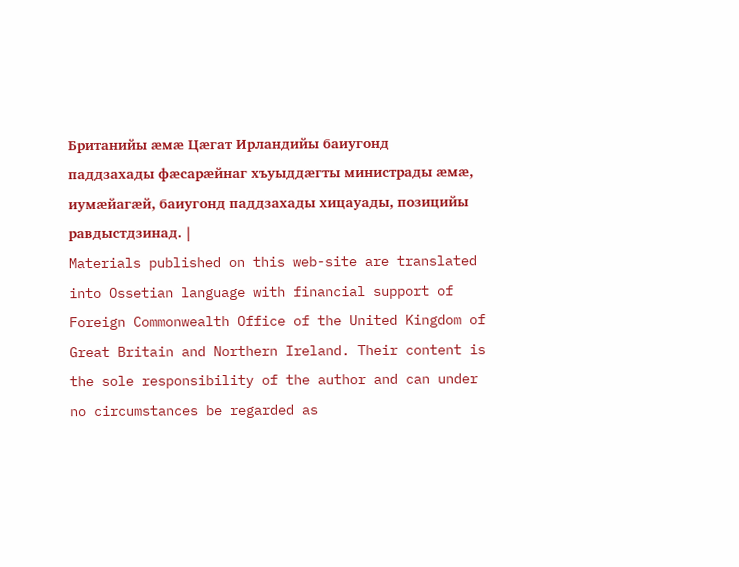Британийы æмæ Цæгат Ирландийы баиугонд паддзахады фæсарæйнаг хъуыддæгты министрады æмæ, иумæйагæй, баиугонд паддзахады хицауады, позицийы равдыстдзинад. |
Materials published on this web-site are translated into Ossetian language with financial support of Foreign Commonwealth Office of the United Kingdom of Great Britain and Northern Ireland. Their content is the sole responsibility of the author and can under no circumstances be regarded as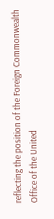reflecting the position of the Foreign Commonwealth Office of the United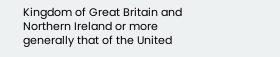Kingdom of Great Britain and Northern Ireland or more generally that of the United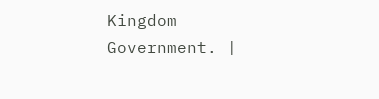Kingdom Government. |